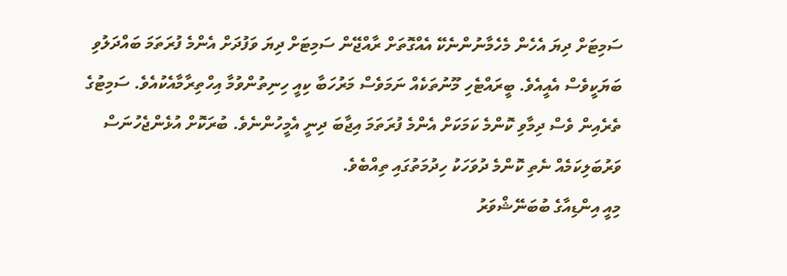ސަމިޓަށް ދިޔަ އެހެން މެހެމާނުންނެކޭ އެއްގޮތަށް ރާއްޖޭން ސަމިޓަށް ދިޔަ ވަފުދަށް އެންމެ ފުރަތަމަ ބައްދަލުވި ބަޔަކީވެސް އެއީއެވެ. ބީރައްޓެހި މޫނުތަކެއް ނަމަވެސް މަރުހަބާ ކިއީ ހިނިތުންވުމާ އިހްތިރާމާއެކުއެވެ. ސަމިޓުގެ ތެރެއިން ވެސް ދިމާވި ކޮންމެ ކަމަކަށް އެންމެ ފުރަތަމަ އިޖާބަ ދިނީ އެމީހުންނެވެ. ބުރަކޮށް އުޅެންޖެހުނަސް ވަރުބަލިކަމެއް ނެތި ކޮންމެ ދުވަހަކު ހިދުމަތުގައި ތިއްބެވެ.
މިއީ އިންޑިއާގެ ބުބަނޭޝްވަރު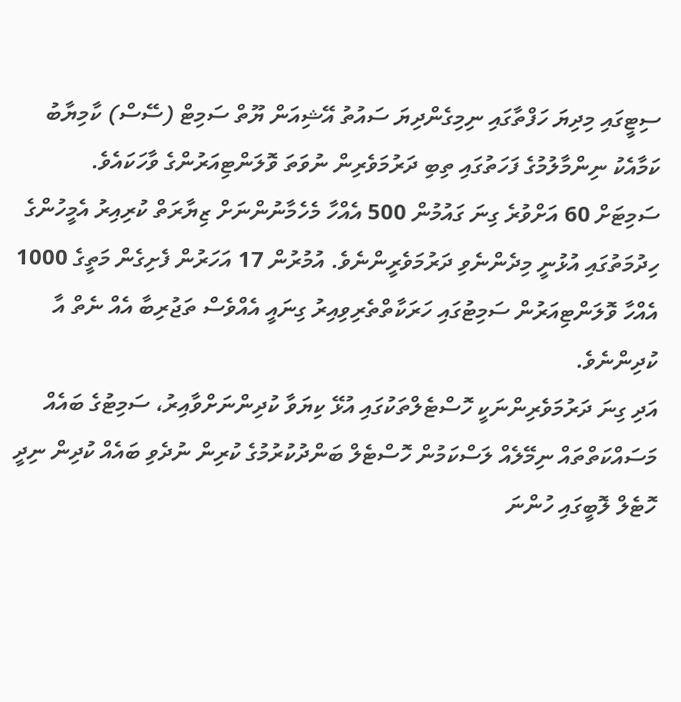ސިޓީގައި މިދިޔަ ހަފްތާގައި ނިމިގެންދިޔަ ސައުތު އޭޝިއަން ޔޫތް ސަމިޓް (ސޭސް) ކާމިޔާބު ކަމާއެކު ނިންމާލުމުގެ ފަހަތުގައި ތިބި ދަރުމަވެރިން ނުވަތަ ވޮލަންޓިއަރުންގެ ވާހަކައެވެ.
ސަމިޓަށް 60 އަށްވުރެ ގިނަ ގައުމުން 500 އެއްހާ މެހެމާނުންނަށް ޒިޔާރަތް ކުރިއިރު އެމީހުންގެ ހިދުމަތުގައި އުޅުނީ މިދެންނެވި ދަރުމަވެރީންނެވެ. އުމުރުން 17 އަހަރުން ފެށިގެން މަތީގެ 1000 އެއްހާ ވޮލަންޓިއަރުން ސަމިޓުގައި ހަރަކާތްތެރިވިއިރު ގިނައީ އެއްވެސް ތަޖުރިބާ އެއް ނެތް އާ ކުދިންނެވެ.
އަދި ގިނަ ދަރުމަވެރިންނަކީ ހޮސްޓެލްތަކުގައި އުޅޭ ކިޔަވާ ކުދިންނަށްވާއިރު، ސަމިޓުގެ ބައެއް މަސައްކަތްތައް ނިމޭލެއް ލަސްކަމުން ހޮސްޓެލް ބަންދުކުރުމުގެ ކުރިން ނުދެވި ބައެއް ކުދިން ނިދީ ހޮޓެލް ލޮބީގައި ހުންނަ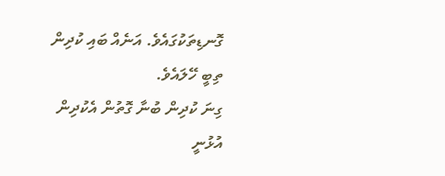ގޮނޑިތަކުގައެވެ. އަނެއް ބައި ކުދިން ތިބީ ހޭލައެވެ.
ގިނަ ކުދިން ބުނާ ގޮތުން އެކުދިން އުޅުނީ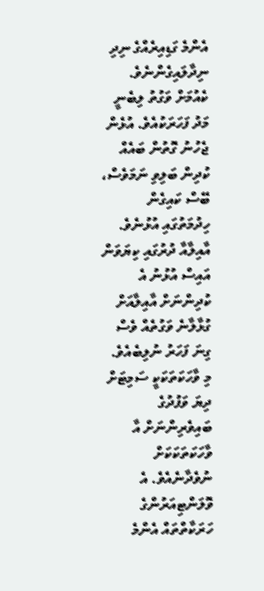އެންމެ ގަޑިއިރެއްގެ ނިދި ނިދާލައިގެންނެވެ. ކެއުމަށް ވަގުތު ލިބެނީ މަދު ފަހަރަކުއެވެ. އުޅެން ޖެހުނު ގޮތުން ބައެއް ކުދިން ބަލިވި ނަމަވެސް، ބޭސް ކައިގެން ހިދުމަތުގައި އުޅުނެވެ. އާއިލާއާ ދުރުގައި ކިޔަވަން އައިސް އުޅުނު އެ ކުދިންނަށް އާއިލާއަށް ގުޅާލާނެ ވަގުތެއް ވެސް ގިނަ ފަހަރު ނުލިބެއެވެ.
މި ވާހަކަތަކަކީ ސަމިޓަށް ދިޔަ ވަފުދުގެ ބައިވެރިންނަށް އާ ވާހަކަތަކަކަށް ނުވެދާނެއެވެ. އެ ވޮލަންޓިއަރުންގެ ހަރަކާތްތައް އެންމެ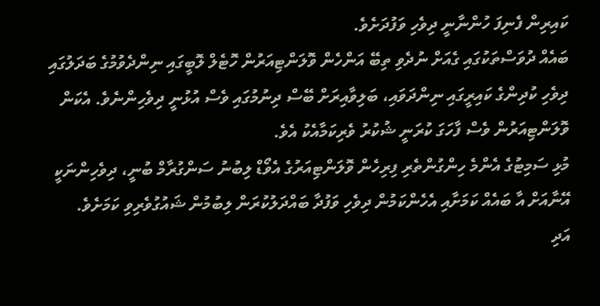ކައިރިން ފެނިފަ ހުންނާނީ ދިވެހި ވަފުދަށެވެ.
ބައެއް ދުވަސްތަކުގައި ގެއަށް ނުދެވި ތިބޭ އަންހެން ވޮލަންޓިއަރުން ހޮޓެލް ލޮބީގައި ނިންދެވުމުގެ ބަދަލުގައި ދިވެހި ކުދިންގެ ކައިރީގައި ނިންދަވައި، ބަލިވާއިރަށް ބޭސް ދިނުމުގައި ވެސް އުޅުނީ ދިވެހިންނެވެ. އެކަން ވޮލަންޓިއަރުން ވެސް ފާހަގަ ކުރަނީ ޝުކުރު ވެރިކަމާއެކު އެވެ.
މުޅި ސަމިޓުގެ އެންމެ ހިންގުންތެރި ފިރިހެން ވޮލަންޓިއަރުގެ އެވޯޑް ލިބުނު ސަންގުރާމް ބުނީ، ދިވެހިންނަކީ އޭނާއަށް އާ ބައެއް ކަމަށާއި އެހެންކަމުން ދިވެހި ވަފުދާ ބައްދަލުކުރަން ލިބުމުން ޝައުގުވެރިވި ކަމަށެވެ.
އަދި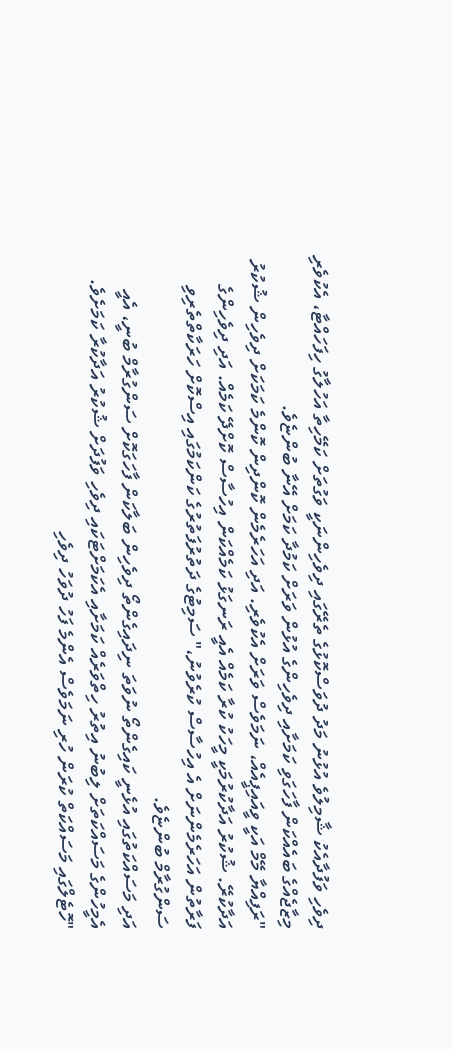ދިވެހި ވަފުދާއެކު ޝާމިލުވެ އުޅުނު މަދު ދުވަސްކޮޅުގެ ތެރޭގައި ދިވެހިންނަކީ ވަގުތަށް ކަމޭހިތާ އަހުލާގު ހިފަހައްޓާ، އެކުވެރި މިޒާޖެއްގެ ބައެއްކަން ފާހަގަވި ކަމަށާއި ދިވެހިންގެ އުޅުން ވަރަށް ކަމުދާ ކަމަށް އޭނާ ބުންޏެވެ.
"ރަފިއްޔާ މޭމް އަކީ ވީއައިޕީއެއް، ނަމަވެސް ވަރަށް އެކުވެރި. އަދި އަހަރެމެން ކޮންދިން ކޮންމެ ކަމަކަށް ދިވެހިން ޝުކުރު އަދާކުރޭ. ޝުކުރު އަދާކުރުމަކީ މީހަކު ކުރާ ކަމެއް އެއީ ރަނގަޅު ކަމެއްކަން އިހުސާސް ކޮށްދޭ ކަމެއް. އަދި ދިވެހިންގެ ފަރާތުން އަހަރެމެންނަށް އެ އިހުސާސް ކުރެވުނު،" ސަމިޓުގެ ދަތުރުފަތުރުގެ ކަންކަމުގައި އިސްކޮށް ހަރަކާތްތެރިވި ސަންގުރާމް ބުންޏެވެ.
އަދި މަސައްކަތުގައި އުޅެނީ ކައިގެންތޯ ނުވަތަ ނިދައިގެންތޯ ދިވެހިން ބަލާކަން ފާހަގަކޮށް ސަންގުރާމް ބުނީ، އެއީ އެމީހުންގެ މަސައްކަތަށް ލިބުނު އިތުރު ހިތްވަރެއް ކަމަށާއި އެކަމަށްޓަކައި ދިވެހި ވަފުދަށް ޝުކުރު އަދާކުރާ ކަމަށެވެ.
"ހޮޓެލްގައި މަސައްކަތް ކުރަން ހުރި ނަމަވެސް އެންމެ ފަހު ދުވަހު ދިވެހި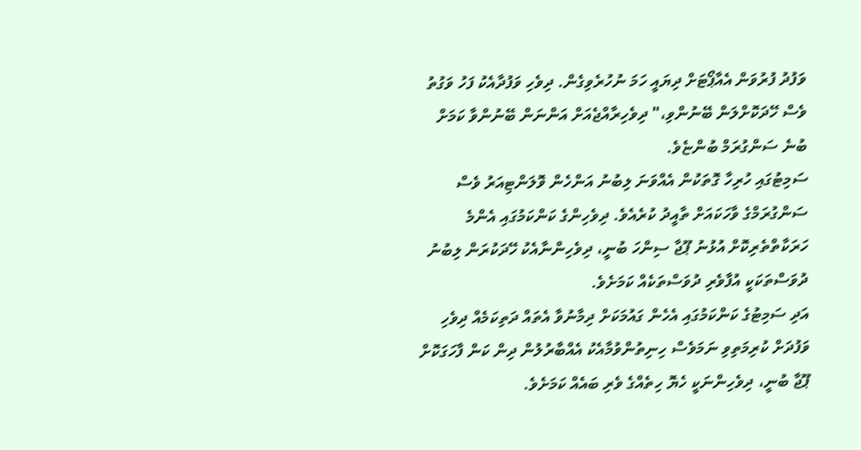ވަފުދު ފުރުވަން އެއާޕޯޓަށް ދިޔައީ ހަމަ ނުހުރެވިގެން. ދިވެހި ވަފުދާއެކު ފަހު ވަގުތު ވެސް ހޭދަކޮށްލަން ބޭނުންވި،" ދިވެހިރާއްޖެއަށް އަންނަން ބޭނުންވާ ކަމަށް ބުނެ ސަންގުރަމް ބުންޏެވެ.
ސަމިޓުގައި ހުރިހާ ގޮތަކުން އެއްވަނަ ލިބުނު އަންހެން ވޮލަންޓިއަރު ވެސް ސަންގުރަމްގެ ވާހަކައަށް ތާއީދު ކުރެއެވެ. ދިވެހިންގެ ކަންކަމުގައި އެންމެ ހަރަކާތްތެރިކޮށް އުޅުނު ޕޫޖާ ސިންހަ ބުނީ، ދިވެހިންނާއެކު ހޭދަކުރަން ލިބުނު ދުވަސްތަކަކީ އުފާވެރި ދުވަސްތަކެއް ކަމަށެވެ.
އަދި ސަމިޓުގެ ކަންކަމުގައި އެހެން ގައުމަކަށް ދިމާނުވާ އެތައް ދަތިކަމެއް ދިވެހި ވަފުދަށް ކުރިމަތިވި ނަމަވެސް ހިނިތުންވުމާއެކު އެއްބާރުލުން ދިން ކަން ފާހަގަކޮށް ޕޫޖާ ބުނީ، ދިވެހިންނަކީ ހެޔޮ ހިތެއްގެ ވެރި ބައެއް ކަމަށެވެ.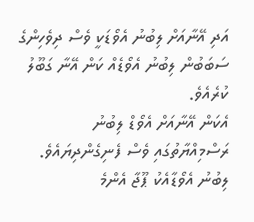އަދި އޭނާއަށް ލިބުނު އެވޯޑަކީ ވެސް ދިވެހިންގެ ސަބަބުން ލިބުނު އެވޯޑެއް ކަން އޭނާ ގަބޫލު ކުރެއެވެ.
އެކަން އޭނާއަށް އެވޯޑް ލިބުނު ރަސްމިއްޔާތުގައި ވެސް ފެނިގެންދިޔައެވެ. ލިބުނު އެވޯޑާއެކު ޕޫޖާ އެންމެ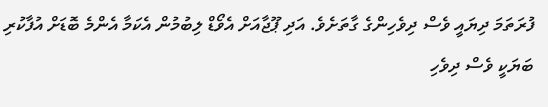ފުރަތަމަ ދިޔައީ ވެސް ދިވެހިންގެ ގާތަށެވެ. އަދި ޕޫޖާއަށް އެވޯޑް ލިބުމުން އެކަމާ އެންމެ ބޮޑަށް އުފާކުރި ބަޔަކީ ވެސް ދިވެހި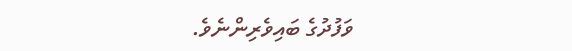ވަފުދުގެ ބައިވެރިންނެވެ.